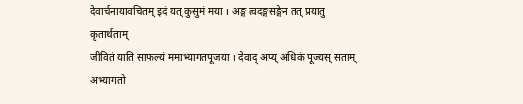देवार्चनायावचितम् इदं यत् कुसुमं मया । अङ्ग त्वदङ्गसङ्गेन तत् प्रयातु कृतार्थताम्
जीवितं याति साफल्यं ममाभ्यागतपूजया । देवाद् अप्य् अधिकं पूज्यस् सताम् अभ्यागतो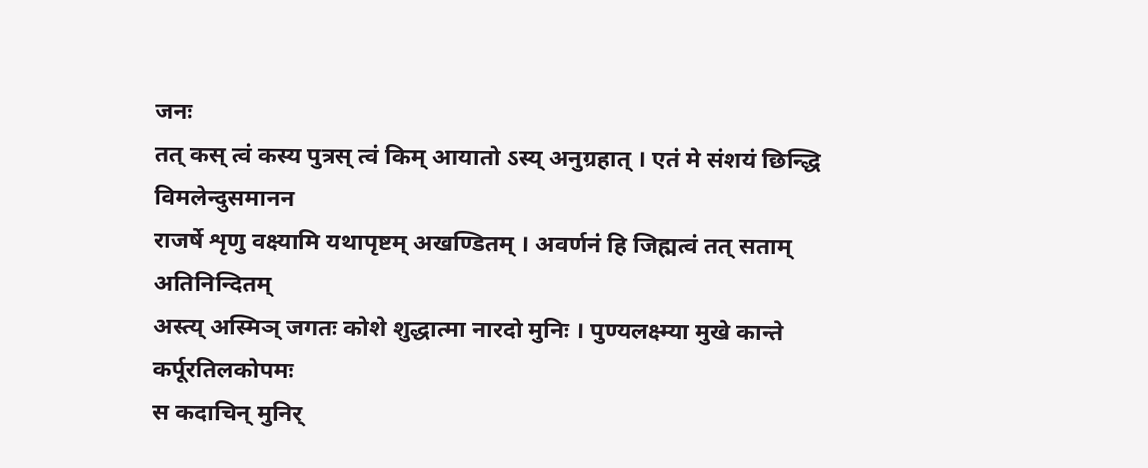जनः
तत् कस् त्वं कस्य पुत्रस् त्वं किम् आयातो ऽस्य् अनुग्रहात् । एतं मे संशयं छिन्द्धि विमलेन्दुसमानन
राजर्षे शृणु वक्ष्यामि यथापृष्टम् अखण्डितम् । अवर्णनं हि जिह्मत्वं तत् सताम् अतिनिन्दितम्
अस्त्य् अस्मिञ् जगतः कोशे शुद्धात्मा नारदो मुनिः । पुण्यलक्ष्म्या मुखे कान्ते कर्पूरतिलकोपमः
स कदाचिन् मुनिर्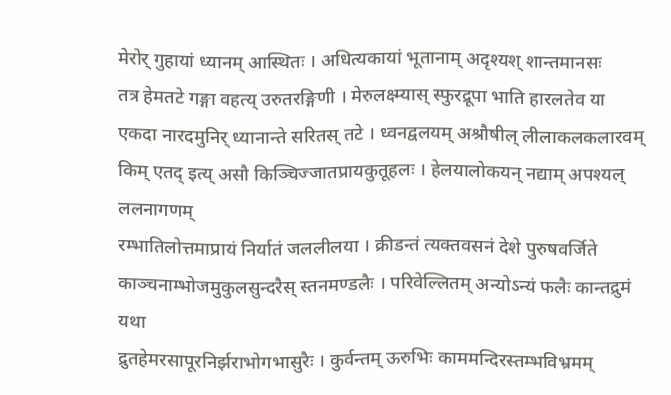मेरोर् गुहायां ध्यानम् आस्थितः । अधित्यकायां भूतानाम् अदृश्यश् शान्तमानसः
तत्र हेमतटे गङ्गा वहत्य् उरुतरङ्गिणी । मेरुलक्ष्म्यास् स्फुरद्रूपा भाति हारलतेव या
एकदा नारदमुनिर् ध्यानान्ते सरितस् तटे । ध्वनद्वलयम् अश्रौषील् लीलाकलकलारवम्
किम् एतद् इत्य् असौ किञ्चिज्जातप्रायकुतूहलः । हेलयालोकयन् नद्याम् अपश्यल् ललनागणम्
रम्भातिलोत्तमाप्रायं निर्यातं जललीलया । क्रीडन्तं त्यक्तवसनं देशे पुरुषवर्जिते
काञ्चनाम्भोजमुकुलसुन्दरैस् स्तनमण्डलैः । परिवेल्लितम् अन्योऽन्यं फलैः कान्तद्रुमं यथा
द्रुतहेमरसापूरनिर्झराभोगभासुरैः । कुर्वन्तम् ऊरुभिः काममन्दिरस्तम्भविभ्रमम्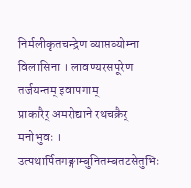निर्मलीकृतचन्द्रेण व्याप्तव्योम्ना विलासिना । लावण्यरसपूरेण तर्जयन्तम् इवापगाम्
प्राकारैर् अमरोद्याने रथचक्रैर् मनोभुवः । उत्पथार्पितगङ्गाम्बुनितम्बतटसेतुभिः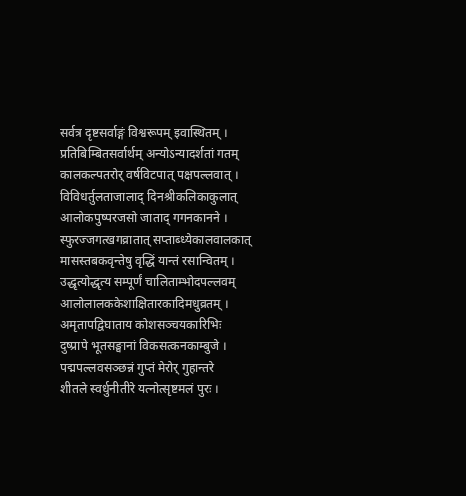सर्वत्र दृष्टसर्वाङ्गं विश्वरूपम् इवास्थितम् । प्रतिबिम्बितसर्वार्थम् अन्योऽन्यादर्शतां गतम्
कालकल्पतरोर् वर्षविटपात् पक्षपल्लवात् । विविधर्तुलताजालाद् दिनश्रीकलिकाकुलात्
आलोकपुष्परजसो जाताद् गगनकानने । स्फुरज्जगत्खगव्रातात् सप्ताब्ध्येकालवालकात्
मासस्तबकवृन्तेषु वृद्धिं यान्तं रसान्वितम् । उद्धृत्योद्धृत्य सम्पूर्णं चालिताम्भोदपल्लवम्
आलोलालककेशाक्षितारकादिमधुव्रतम् । अमृतापद्विघाताय कोशसञ्चयकारिभिः
दुष्प्रापे भूतसङ्घानां विकसत्कनकाम्बुजे । पद्मपल्लवसञ्छन्नं गुप्तं मेरोर् गुहान्तरे
शीतले स्वर्धुनीतीरे यत्नोत्सृष्टमलं पुरः ।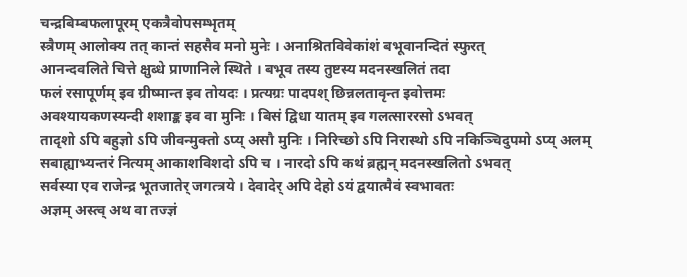चन्द्रबिम्बफलापूरम् एकत्रैवोपसम्भृतम्
स्त्रैणम् आलोक्य तत् कान्तं सहसैव मनो मुनेः । अनाश्रितविवेकांशं बभूवानन्दितं स्फुरत्
आनन्दवलिते चित्ते क्षुब्धे प्राणानिले स्थिते । बभूव तस्य तुष्टस्य मदनस्खलितं तदा
फलं रसापूर्णम् इव ग्रीष्मान्त इव तोयदः । प्रत्यग्रः पादपश् छिन्नलतावृन्त इवोत्तमः
अवश्यायकणस्यन्दी शशाङ्क इव वा मुनिः । बिसं द्विधा यातम् इव गलत्साररसो ऽभवत्
तादृशो ऽपि बहुज्ञो ऽपि जीवन्मुक्तो ऽप्य् असौ मुनिः । निरिच्छो ऽपि निरास्थो ऽपि नकिञ्चिदुपमो ऽप्य् अलम्
सबाह्याभ्यन्तरं नित्यम् आकाशविशदो ऽपि च । नारदो ऽपि कथं ब्रह्मन् मदनस्खलितो ऽभवत्
सर्वस्या एव राजेन्द्र भूतजातेर् जगत्त्रये । देवादेर् अपि देहो ऽयं द्वयात्मैवं स्वभावतः
अज्ञम् अस्त्व् अथ वा तज्ज्ञं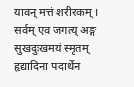यावन् मत्तं शरीरकम् । सर्वम् एव जगत्य् अङ्ग सुखदुःखमयं स्मृतम्
हृद्यादिना पदार्थेन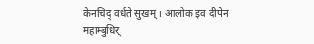केनचिद् वर्धते सुखम् । आलोक इव दीपेन महाम्बुधिर्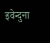इवेन्दुना